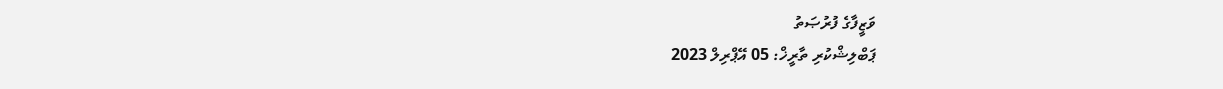ވަޒީފާގެ ފުރުޞަތު
ޕަބްލިޝްކުރި ތާރީޚް: 05 އޭޕްރިލް 2023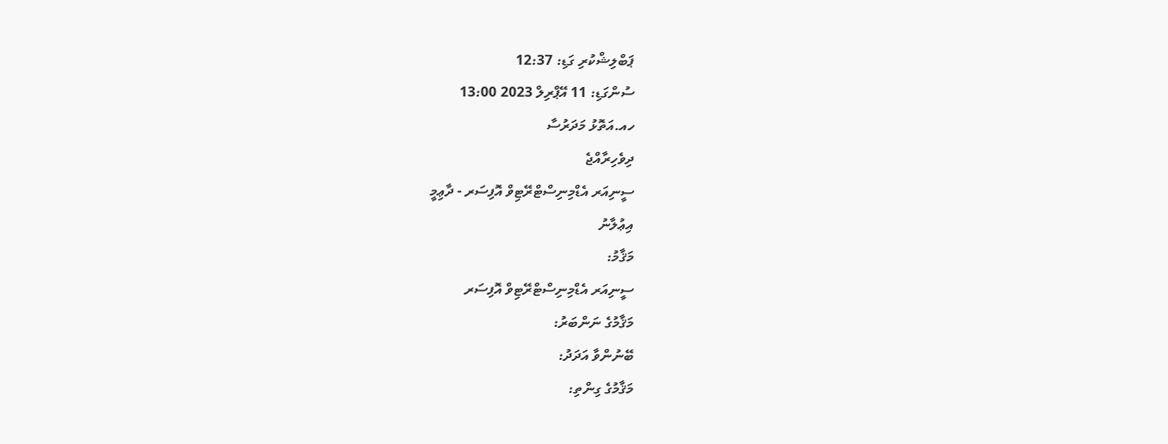ޕަބްލިޝްކުރި ގަޑި: 12:37
ސުންގަޑި: 11 އޭޕްރިލް 2023 13:00
ހއ.އަތޮޅު މަދަރުސާ
ދިވެހިރާއްޖެ
ސީނިއަރ އެޑްމިނިސްޓްރޭޓިވް އޮފިސަރ - ދާޢިމީ
އިޢުލާނު
މަޤާމު:
ސީނިއަރ އެޑްމިނިސްޓްރޭޓިވް އޮފިސަރ
މަޤާމުގެ ނަންބަރު:
ބޭނުންވާ އަދަދު:
މަޤާމުގެ ގިންތި: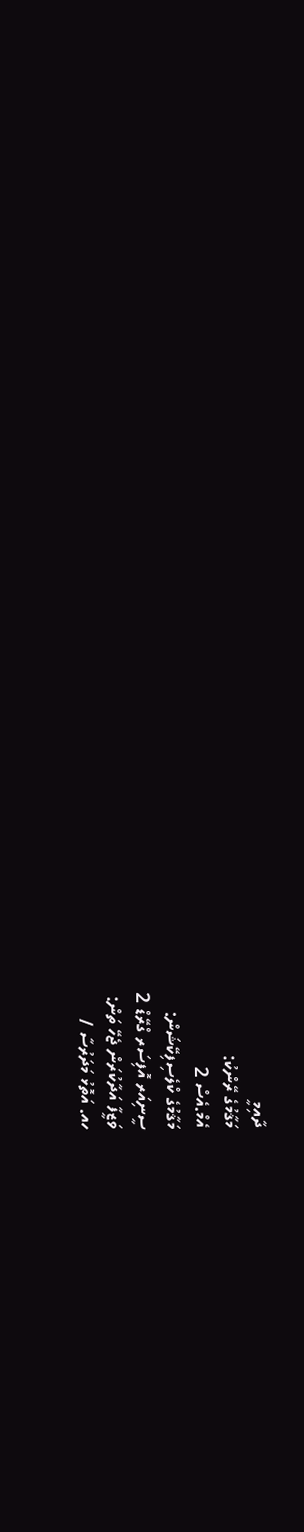ދާއިމީ
މަޤާމުގެ ރޭންކު:
އެމް.އެސް 2
މަޤާމުގެ ކްލެސިފިކޭޝަން:
ސީނިއަރ އޮފިސަރ ގްރޭޑް 2
ވަޒީފާ އަދާކުރަން ޖެހޭ ތަން:
ހއ. އަތޮޅު މަދަރުސާ /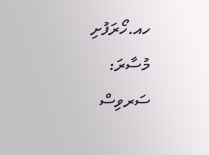ހއ.ހޯރަފުށި
މުސާރަ:
ސަރވިސް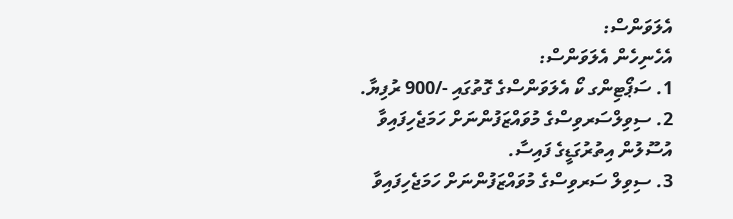އެލަވަންސް:
އެހެނިހެން އެލަވަންސް:
1. ސަޕޯޓިންގ ކޯ އެލަވަންސްގެ ގޮތުގައި -/900 ރުފިޔާ.
2. ސިވިލްސަރވިސްގެ މުވައްޒަފުންނަށް ހަމަޖެހިފައިވާ އުސޫލުން އިތުރުގަޑީގެ ފައިސާ.
3. ސިވިލް ސަރވިސްގެ މުވައްޒަފުންނަށް ހަމަޖެހިފައިވާ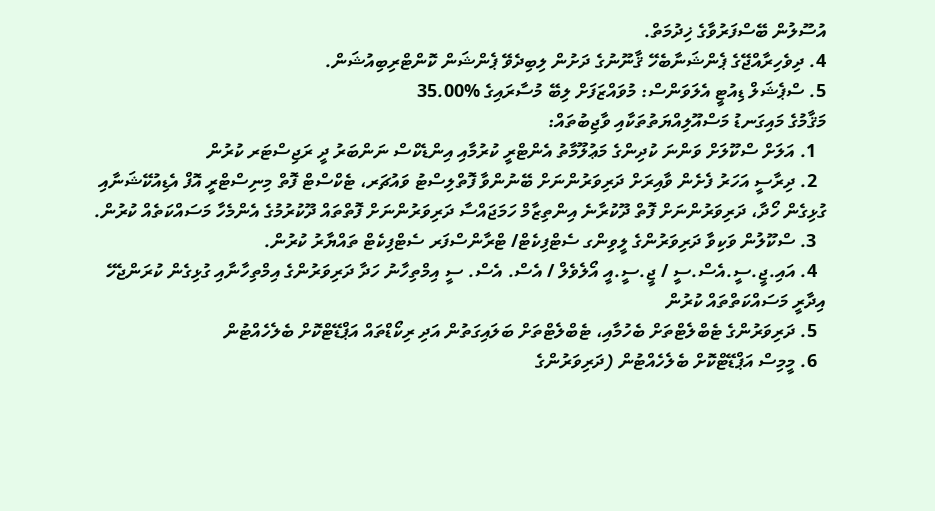އުސޫލުން ބޭސްފަރުވާގެ ޚިދުމަތް.
4. ދިވެހިރާއްޖޭގެ ޕެންޝަނާބެހޭ ޤާނޫނުގެ ދަށުން ލިބިދެވޭ ޕެންޝަން ކޮންޓްރިބިއުޝަން.
5. ސްޕެޝަލް ޑިއުޓީ އެލަވަންސް: މުވައްޒަފަށް ލިބޭ މުސާރައިގެ %35.00
މަޤާމުގެ މައިގަނޑު މަސްއޫލިއްޔަތުތަކާއި ވާޖިބުތައް:
  1. އަލަށް ސްކޫލަށް ވަންނަ ކުދިންގެ މަޢުލޫމާތު އެންޓްރީ ކުރުމާއި އިންޑެކްސް ނަންބަރު ދީ ރަޖިސްޓަރ ކުރުން
  2. ދިރާސީ އަހަރު ފެށެން ވާއިރަށް ދަރިވަރުންނަށް ބޭނުންވާ ފޮތްލިސްޓު ވައުޗަރ، ޓެކްސްޓް ފޮތް މިނިސްޓްރީ އޮފް އެޑިއުކޭޝަނާއި ގުޅިގެން ހޯދާ، ދަރިވަރުންނަށް ފޮތް ދޫކުރާނެ އިންތިޒާމް ހަމަޖައްސާ ދަރިވަރުންނަށް ފޮތްތައް ދޫކުރުމުގެ އެންމެހާ މަސައްކަތެއް ކުރުން.
  3. ސްކޫލުން ވަކިވާ ދަރިވަރުންގެ ލީވިންގ ސެޓްފިކެޓް/ ޓްރާންސްފަރ ސެޓްފިކެޓް ތައްޔާރު ކުރުން.
  4. އައި.ޖީ.ސީ.އެސް.ސީ / ޖީ.ސީ.އީ އޯލެވެލް / އެސް. އެސް. ސީ އިމްތިހާނު ހަދާ ދަރިވަރުންގެ އިމްތިހާނާއި ގުޅިގެން ކުރަންޖެހޭ އިދާރީ މަސައްކަތްތައް ކުރުން
  5. ދަރިވަރުންގެ ޓެބްލެޓްތަށް ބެހުމާއި، ޓެބްލެޓްތަށް ބަލައިގަތުން އަދި ރިކޯޑްތައް އަޕްޑޭޓްކޮށް ބެލެހެއްޓުން
  6. މީމިސް އަޕްޑޭޓްކޮށް ބެލެހެއްޓުން (ދަރިވަރުންގެ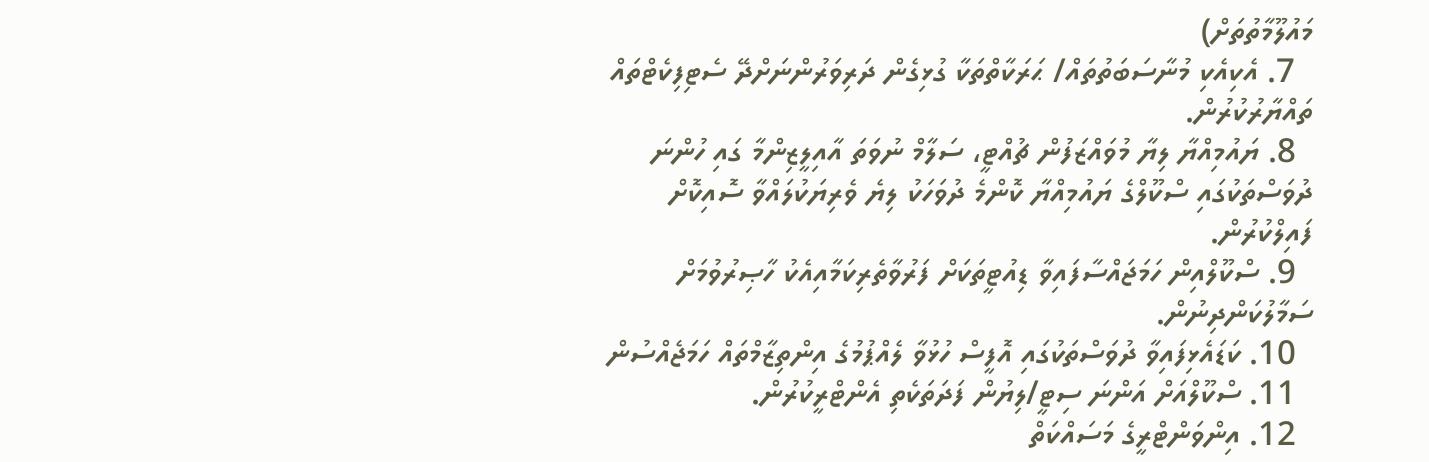މައުލޫމާތުތަށް)
  7. އެކިއެކި މުނާސަބަތުތައް/ ޙަރަކާތްތަކާ ގުޅިގެން ދަރިވަރުންނަށްދޭ ސެޓިފިކެޓްތައް ތައްޔާރުކުރުން.
  8. ޔައުމިއްޔާ ލިޔާ މުވައްޒަފުން ޗުއްޓީ، ސަލާމް ނުވަތަ އާއިލީޒިންމާ ގައި ހުންނަ ދުވަސްތަކުގައި ސްކޫލްގެ ޔައުމިއްޔާ ކޮންމެ ދުވަހަކު ލިޔެ ވެރިޔަކުލައްވާ ސޮއިކޮށް ފައިލްކުރުން.
  9. ސްކޫލްއިން ހަމަޖައްސާފައިވާ ޑިއުޓީތަކަށް ފަރުވާތެރިކަމާއިއެކު ހާޞިރުވުމަށް ސަމާލުކަންދިނުން.
  10. ކަޑައެޅިފައިވާ ދުވަސްތަކުގައި އޮފީސް ހުޅުވާ ލެއްޕުމުގެ އިންތިޒާމްތައް ހަމަޖެއްސުން
  11. ސްކޫލްއަށް އަންނަ ސިޓީ/ލިޔުން ފަދަތަކެތި އެންޓްރީކުރުން.
  12. އިންވަންޓްރީގެ މަސައްކަތް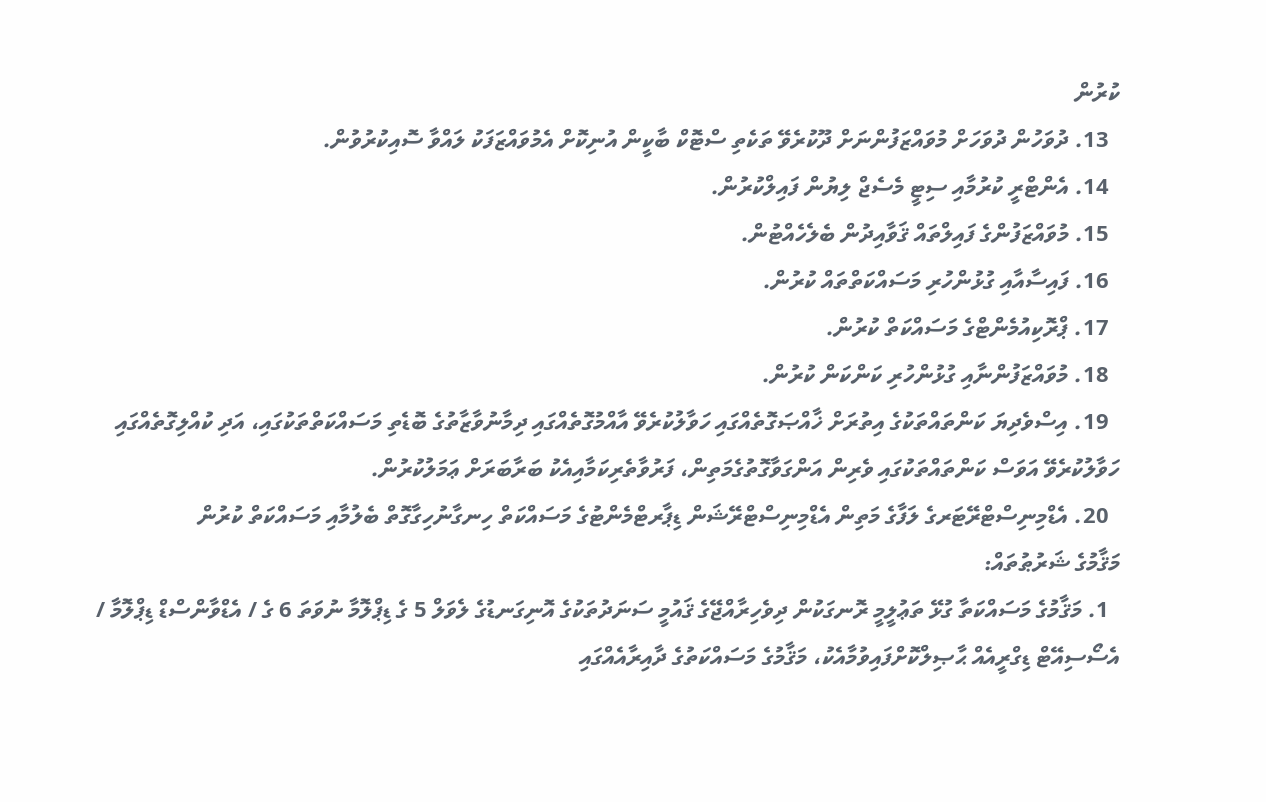ކުރުން
  13. ދުވަހުން ދުވަހަށް މުވައްޒަފުންނަށް ދޫކުރެވޭ ތަކެތި ސްޓޮކް ބާކީން އުނިކޮށް އެމުވައްޒަފަކު ލައްވާ ސޮއިކުރުވުން.
  14. އެންޓްރީ ކުރުމާއި ސިޓީ މެސެޖް ލިޔުން ފައިލްކުރުން.
  15. މުވައްޒަފުންގެ ފައިލްތައް ޤަވާއިދުން ބެލެހެއްޓުން.
  16. ފައިސާއާއި ގުޅުންހުރި މަސައްކަތްތައް ކުރުން.
  17. ޕްރޮކިއުމެންޓްގެ މަސައްކަތް ކުރުން.
  18. މުވައްޒަފުންނާއި ގުޅުންހުރި ކަންކަން ކުރުން.
  19. އިސްވެދިޔަ ކަންތައްތަކުގެ އިތުރަށް ޚާއްޞަގޮތެއްގައި ހަވާލުކުރެވޭ އާއްމުގޮތެއްގައި ދިމާނުވާޒާތުގެ ބޮޑެތި މަސައްކަތްތަކުގައި، އަދި ކުއްލިގޮތެއްގައި ހަވާލުކުރެވޭ އަވަސް ކަންތައްތަކުގައި ވެރިން އަންގަވާގޮތުގެމަތިން، ފަރުވާތެރިކަމާއިއެކު ބަރާބަރަށް ޢަމަލުކުރުން.
  20. އެޑްމިނިސްޓްރޭޓަރގެ ލަފާގެ މަތިން އެޑްމިނިސްޓްރޭޝަން ޑިޕާރޓްމެންޓުގެ މަސައްކަތް ހިނގާނުހިގާގޮތް ބެލުމާއި މަސައްކަތް ކުރުން
މަޤާމުގެ ޝަރުޠުތައް:
  1. މަޤާމުގެ މަސައްކަތާ ގުޅޭ ތަޢުލީމީ ރޮނގަކުން ދިވެހިރާއްޖޭގެ ޤައުމީ ސަނަދުތަކުގެ އޮނިގަނޑުގެ ލެވަލް 5 ގެ ޑިޕްލޮމާ ނުވަތަ 6 ގެ / އެޑްވާންސްޑް ޑިޕްލޮމާ / އެސޯސިއޭޓް ޑިގްރީއެއް ޙާޞިލްކޮށްފައިވުމާއެކު، މަޤާމުގެ މަސައްކަތުގެ ދާއިރާއެއްގައި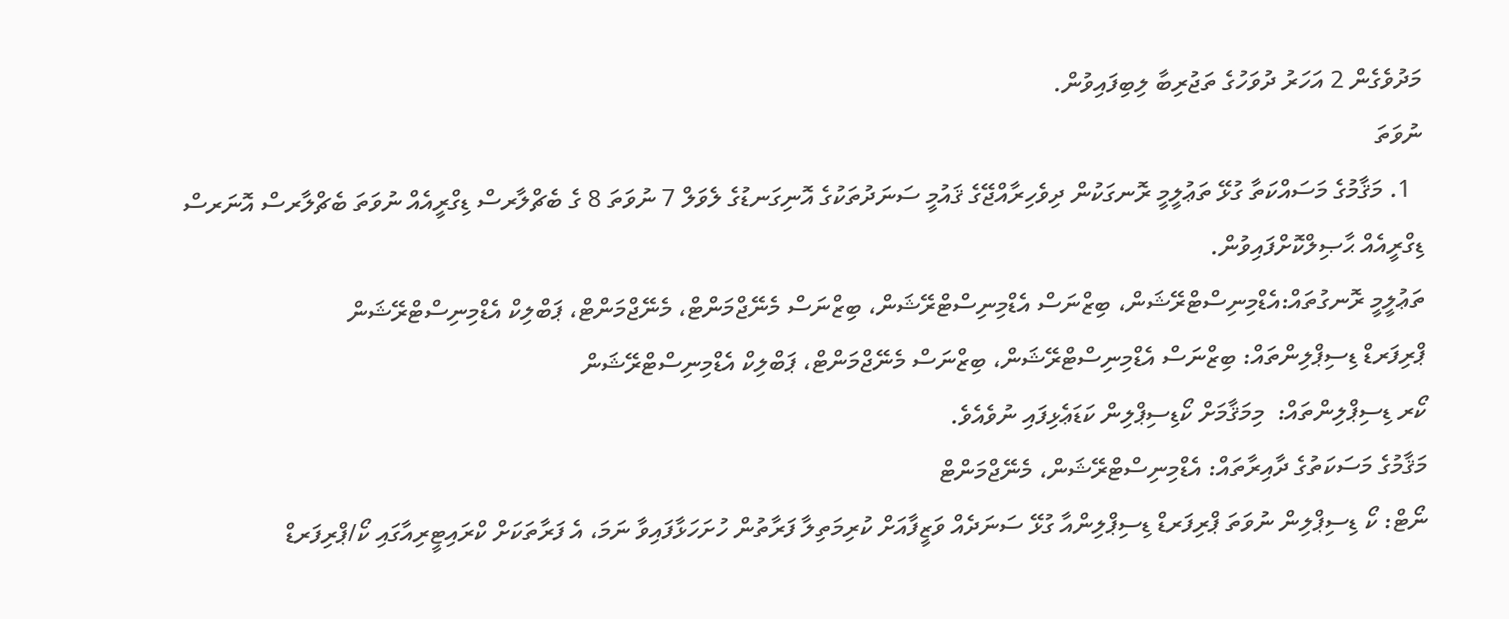މަދުވެގެން 2 އަހަރު ދުވަހުގެ ތަޖުރިބާ ލިބިފައިވުން.
ނުވަތަ
  1. މަޤާމުގެ މަސައްކަތާ ގުޅޭ ތަޢުލީމީ ރޮނގަކުން ދިވެހިރާއްޖޭގެ ޤައުމީ ސަނަދުތަކުގެ އޮނިގަނޑުގެ ލެވަލް 7 ނުވަތަ 8 ގެ ބެޗްލާރސް ޑިގްރީއެއް ނުވަތަ ބެޗްލާރސް އޮނަރސް ޑިގްރީއެއް ޙާޞިލްކޮށްފައިވުން.
ތަޢުލީމީ ރޮނގުތައް:އެޑްމިނިސްޓްރޭޝަން، ބިޒްނަސް އެޑްމިނިސްޓްރޭޝަން، ބިޒްނަސް މެނޭޖްމަންޓް، މެނޭޖްމަންޓް، ޕަބްލިކް އެޑްމިނިސްޓްރޭޝަން
ޕްރިފަރޑް ޑިސިޕްލިންތައް: ބިޒްނަސް އެޑްމިނިސްޓްރޭޝަން، ބިޒްނަސް މެނޭޖްމަންޓް، ޕަބްލިކް އެޑްމިނިސްޓްރޭޝަން
ކޯރ ޑިސިޕްލިންތައް:  މިމަޤާމަށް ކޯޑިސިޕްލިން ކަޑަޢެޅިފައި ނުވެއެވެ.
މަޤާމުގެ މަސަކަތުގެ ދާއިރާތައް: އެޑްމިނިސްޓްރޭޝަން، މެނޭޖްމަންޓް
ނޯޓް: ކޯ ޑިސިޕްލިން ނުވަތަ ޕްރިފަރޑް ޑިސިޕްލިންއާ ގުޅޭ ސަނަދެއް ވަޒީފާއަށް ކުރިމަތިލާ ފަރާތުން ހުށަހަޅާފައިވާ ނަމަ، އެ ފަރާތަކަށް ކްރައިޓީރިއާގައި ކޯ/ޕްރިފަރޑް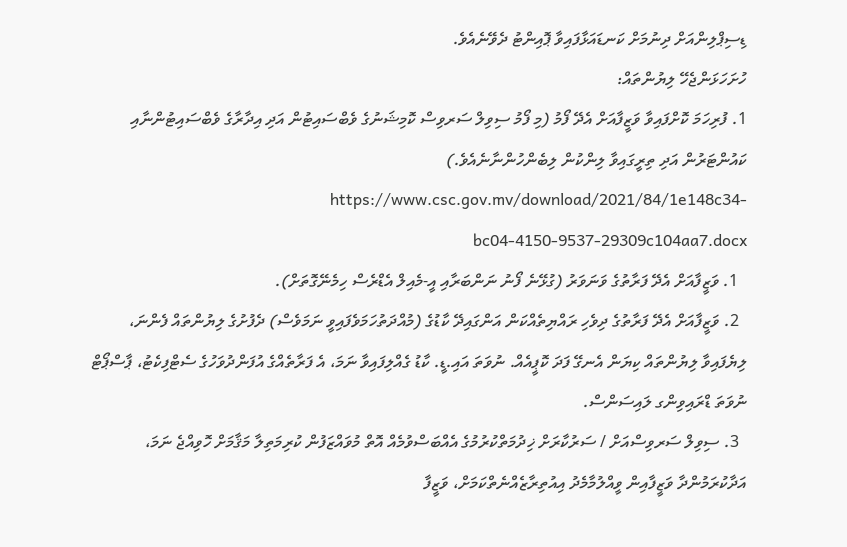ޑިސިޕްލިންއަށް ދިނުމަށް ކަނޑައަޅާފައިވާ ޕޮއިންޓު ދެވޭނެއެވެ.
ހުށަހަޅަންޖެހޭ ލިޔުންތައް:
1. ފުރިހަމަ ކޮށްފައިވާ ވަޒީފާއަށް އެދޭ ފޯމު (މި ފޯމު ސިވިލް ސަރވިސް ކޮމިޝަނުގެ ވެބްސައިޓުން އަދި އިދާރާގެ ވެބްސައިޓުންނާއި ކައުންޓަރުން އަދި ތިރީގައިވާ ލިންކުން ލިބެންހުންނާނެއެވެ.)  https://www.csc.gov.mv/download/2021/84/1e148c34-bc04-4150-9537-29309c104aa7.docx
  1. ވަޒީފާއަށް އެދޭ ފަރާތުގެ ވަނަވަރު (ގުޅޭނެ ފޯނު ނަންބަރާއި އީ-މެއިލް އެޑްރެސް ހިމެނޭގޮތަށް).
  2. ވަޒީފާއަށް އެދޭ ފަރާތުގެ ދިވެހި ރައްޔިތެއްކަން އަންގައިދޭ ކާޑުގެ (މުއްދަތުހަމަވެފައިވީ ނަމަވެސް) ދެފުށުގެ ލިޔުންތައް ފެންނަ، ލިޔެފައިވާ ލިޔުންތައް ކިޔަން އެނގޭ ފަދަ ކޮޕީއެއް. ނުވަތަ އައި.ޑީ. ކާޑު ގެއްލިފައިވާ ނަމަ، އެ ފަރާތެއްގެ އުފަންދުވަހުގެ ސެޓްފިކެޓު، ޕާސްޕޯޓް ނުވަތަ ޑްރައިވިންގ ލައިސަންސް.
  3. ސިވިލް ސަރވިސްއަށް / ސަރުކާރަށް ޚިދުމަތްކުރުމުގެ އެއްބަސްވުމެއް އޮތް މުވައްޒަފުން ކުރިމަތިލާ މަޤާމަށް ހޮވިއްޖެ ނަމަ، އަދާކުރަމުންދާ ވަޒީފާއިން ވީއްލުމާމެދު އިއުތިރާޒެއްނެތްކަމަށް، ވަޒީފާ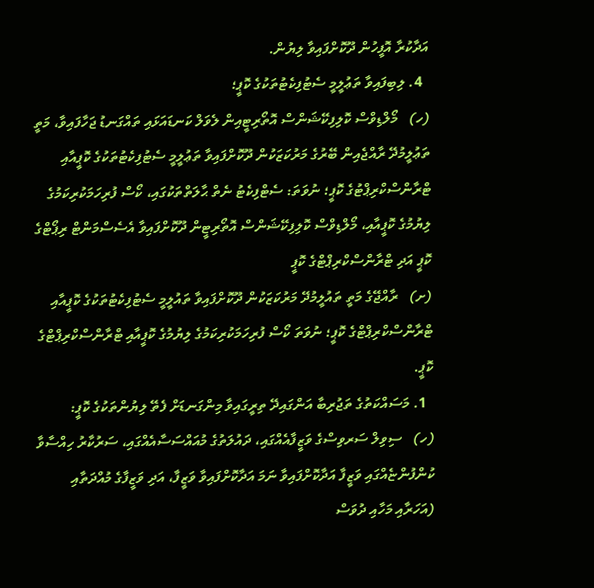އަދާކުރާ އޮފީހުން ދޫކޮށްފައިވާ ލިޔުން.
  4. ލިބިފައިވާ ތަޢުލީމީ ސެޓުފިކެޓުތަކުގެ ކޮޕީ؛
(ހ)   މޯލްޑިވްސް ކޮލިފިކޭޝަންސް އޮތޯރިޓީއިން ލެވަލް ކަނޑައަޅައި ތައްގަނޑު ޖަހާފައިވާ، މަތީ ތަޢުލީމުދޭ ރާއްޖެއިން ބޭރުގެ މަރުކަޒަކުން ދޫކޮށްފައިވާ ތަޢުލީމީ ސެޓުފިކެޓުތަކުގެ ކޮޕީއާއި ޓްރާންސްކްރިޕްޓުގެ ކޮޕީ؛ ނުވަތަ: ސެޓްފިކެޓު ނެތް ޙާލަތްތަކުގައި، ކޯސް ފުރިހަމަކުރިކަމުގެ ލިޔުމުގެ ކޮޕީއާއި، މޯލްޑިވްސް ކޮލިފިކޭޝަންސް އޮތޯރިޓީން ދޫކޮށްފައިވާ އެސެސްމަންޓް ރިޕޯޓްގެ ކޮޕީ އަދި ޓްރާންސްކްރިޕްޓްގެ ކޮޕީ
(ށ)   ރާއްޖޭގެ މަތީ ތައުލީމުދޭ މަރުކަޒަކުން ދޫކޮށްފައިވާ ތައުލީމީ ސެޓުފިކެޓުތަކުގެ ކޮޕީއާއި ޓްރާންސްކްރިޕްޓްގެ ކޮޕީ؛ ނުވަތަ ކޯސް ފުރިހަމަކުރިކަމުގެ ލިޔުމުގެ ކޮޕީއާއި ޓްރާންސްކްރިޕްޓްގެ ކޮޕީ.
  1. މަސައްކަތުގެ ތަޖުރިބާ އަންގައިދޭ ތިރީގައިވާ މިންގަނޑަށް ފެތޭ ލިޔުންތަކުގެ ކޮޕީ:
(ހ)   ސިވިލް ސަރވިސްގެ ވަޒީފާއެއްގައި، ދައުލަތުގެ މުއައްސަސާއެއްގައި، ސަރުކާރު ހިއްސާވާ ކުންފުންޏެއްގައި ވަޒީފާ އަދާކޮށްފައިވާ ނަމަ އަދާކޮށްފައިވާ ވަޒީފާ، އަދި ވަޒީފާގެ މުއްދަތާއި (އަހަރާއި މަހާއި ދުވަސް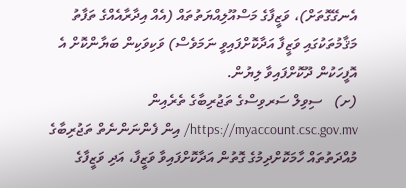އެނގޭގޮތަށް)، ވަޒީފާގެ މަސްއޫލިއްޔަތުތައް (އެއް އިދާރާއެއްގެ ތަފާތު މަޤާމުތަކުގައި ވަޒީފާ އަދާކޮށްފައިވީ ނަމަވެސް) ވަކިވަކިން ބަޔާންކޮށް އެ އޮފީހަކުން ދޫކޮށްފައިވާ ލިޔުން.
(ށ)   ސިވިލް ސަރވިސްގެ ތަޖުރިބާގެ ތެރެއިން https://myaccount.csc.gov.mv/ އިން ފެންނަންނެތް ތަޖުރިބާގެ މުއްދަތުތައް ހާމަކޮށްދިމުގެ ގޮތުން އަދާކޮށްފައިވާ ވަޒީފާ، އަދި ވަޒީފާގެ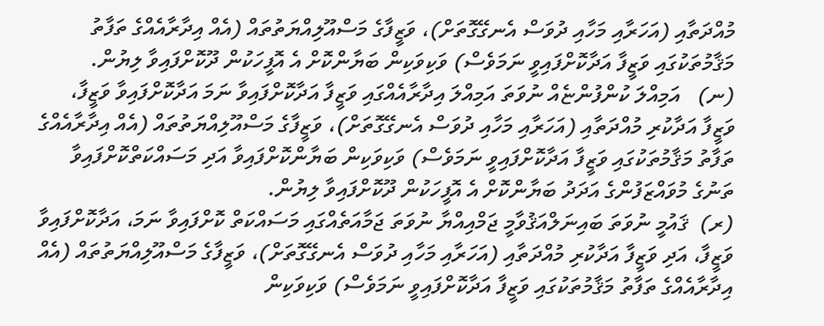މުއްދަތާއި (އަހަރާއި މަހާއި ދުވަސް އެނގޭގޮތަށް)، ވަޒީފާގެ މަސްއޫލިއްޔަތުތައް (އެއް އިދާރާއެއްގެ ތަފާތު މަޤާމުތަކުގައި ވަޒީފާ އަދާކޮށްފައިވީ ނަމަވެސް) ވަކިވަކިން ބަޔާންކޮށް އެ އޮފީހަކުން ދޫކޮށްފައިވާ ލިޔުން.
(ނ)   އަމިއްލަ ކުންފުންޏެއް ނުވަތަ އަމިއްލަ އިދާރާއެއްގައި ވަޒީފާ އަދާކޮށްފައިވާ ނަމަ އަދާކޮށްފައިވާ ވަޒީފާ، ވަޒީފާ އަދާކުރި މުއްދަތާއި (އަހަރާއި މަހާއި ދުވަސް އެނގޭގޮތަށް)، ވަޒީފާގެ މަސްއޫލިއްޔަތުތައް (އެއް އިދާރާއެއްގެ ތަފާތު މަޤާމުތަކުގައި ވަޒީފާ އަދާކޮށްފައިވީ ނަމަވެސް) ވަކިވަކިން ބަޔާންކޮށްފައިވާ އަދި މަސައްކަތްކޮށްފައިވާ ތަނުގެ މުވައްޒަފުންގެ އަދަދު ބަޔާންކޮށް އެ އޮފީހަކުން ދޫކޮށްފައިވާ ލިޔުން.
(ރ)  ޤައުމީ ނުވަތަ ބައިނަލްއަޤުވާމީ ޖަމްއިއްޔާ ނުވަތަ ޖަމާއަތެއްގައި މަސައްކަތް ކޮށްފައިވާ ނަމަ، އަދާކޮށްފައިވާ ވަޒީފާ، އަދި ވަޒީފާ އަދާކުރި މުއްދަތާއި (އަހަރާއި މަހާއި ދުވަސް އެނގޭގޮތަށް)، ވަޒީފާގެ މަސްއޫލިއްޔަތުތައް (އެއް އިދާރާއެއްގެ ތަފާތު މަޤާމުތަކުގައި ވަޒީފާ އަދާކޮށްފައިވީ ނަމަވެސް) ވަކިވަކިން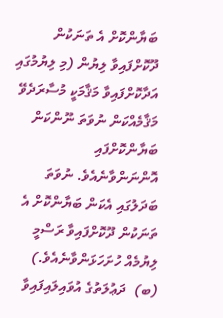ބަޔާންކޮށް އެ ތަނަކުން ދޫކޮށްފައިވާ ލިޔުން (މި ލިޔުމުގައި އަދާކޮށްފައިވާ މަޤާމަކީ މުސާރަދެވޭ މަޤާމެއްކަން ނުވަތަ ނޫންކަން ބަޔާންކޮށްފައި އޮންނަންވާނެއެވެ. ނުވަތަ ބަދަލުގައި އެކަން ބަޔާންކޮށް އެ ތަނަކުން ދޫކޮށްފައިވާ ރަސްމީ ލިޔުމެއް ހުށަހަޅަންވާނެއެވެ.)
(ބ)  ދަޢުލަތުގެ އުވައިލައިފައިވާ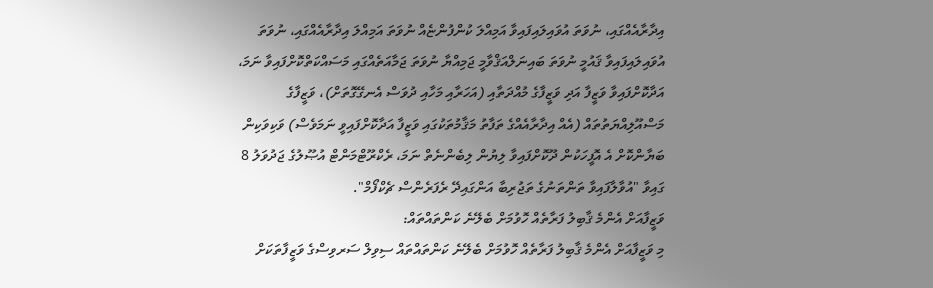އިދާރާއެއްގައި، ނުވަތަ އުވައިލައިފައިވާ އަމިއްލަ ކުންފުންޏެއް ނުވަތަ އަމިއްލަ އިދާރާއެއްގައި، ނުވަތަ އުވައިލައިފައިވާ ޤައުމީ ނުވަތަ ބައިނަލްއަޤްވާމީ ޖަމިއްޔާ ނުވަތަ ޖަމާއަތެއްގައި މަސައްކަތްކޮށްފައިވާ ނަމަ، އަދާކޮށްފައިވާ ވަޒީފާ އަދި ވަޒީފާގެ މުއްދަތާއި (އަހަރާއި މަހާއި ދުވަސް އެނގޭގޮތަށް)، ވަޒީފާގެ މަސްއޫލިއްޔަތުތައް (އެއް އިދާރާއެއްގެ ތަފާތު މަޤާމުތަކުގައި ވަޒީފާ އަދާކޮށްފައިވީ ނަމަވެސް) ވަކިވަކިން ބަޔާންކޮށް އެ އޮފީހަކުން ދޫކޮށްފައިވާ ލިޔުން ލިބެންނެތް ނަމަ، ރެކްރޫޓްމަންޓް އުޞޫލުގެ ޖަދުވަލު 8 ގައިވާ "އުވާލާފައިވާ ތަންތަނުގެ ތަޖުރިބާ އަންގައިދޭ ރެފަރެންސް ޗެކްފޯމް".
ވަޒީފާއަށް އެންމެ ޤާބިލު ފަރާތެއް ހޮވުމަށް ބެލޭނެ ކަންތައްތައް:
މި ވަޒީފާއަށް އެންމެ ޤާބިލު ފަރާތެއް ހޮވުމަށް ބެލޭނެ ކަންތައްތައް ސިވިލް ސަރވިސްގެ ވަޒީފާތަކަށް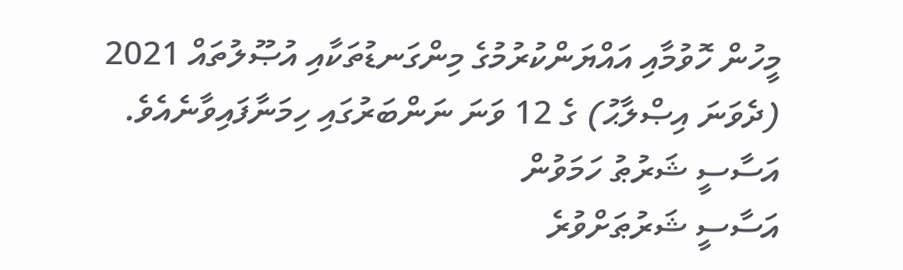މީހުން ހޮވުމާއި އައްޔަންކުރުމުގެ މިންގަނޑުތަކާއި އުޞޫލުތައް 2021 (ދެވަނަ އިޞްލާޙު) ގެ 12 ވަނަ ނަންބަރުގައި ހިމަނާފައިވާނެއެވެ.
އަސާސީ ޝަރުޠު ހަމަވުން
އަސާސީ ޝަރުޠަށްވުރެ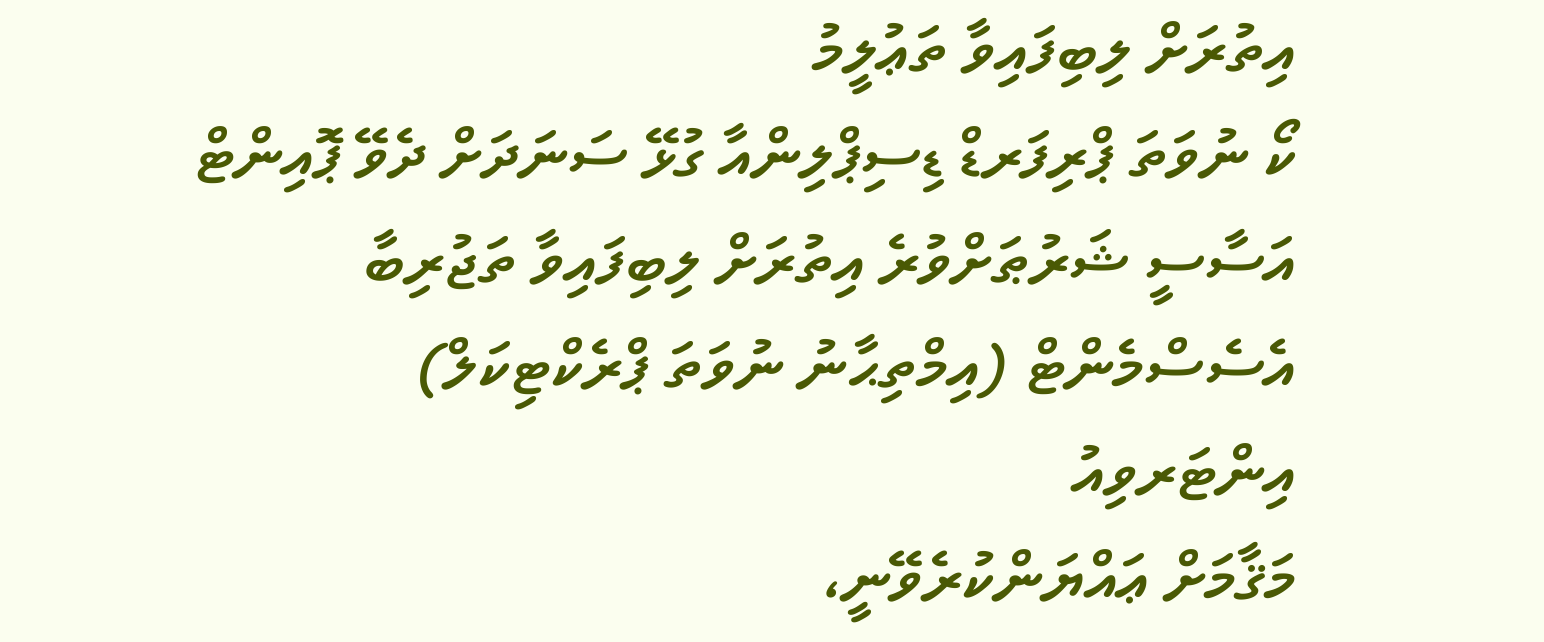އިތުރަށް ލިބިފައިވާ ތަޢުލީމު
ކޯ ނުވަތަ ޕްރިފަރޑް ޑިސިޕްލިންއާ ގުޅޭ ސަނަދަށް ދެވޭ ޕޮއިންޓް
އަސާސީ ޝަރުޠަށްވުރެ އިތުރަށް ލިބިފައިވާ ތަޖުރިބާ
އެސެސްމެންޓް (އިމްތިޙާނު ނުވަތަ ޕްރެކްޓިކަލް)
އިންޓަރވިއު
މަޤާމަށް ޢައްޔަންކުރެވޭނީ،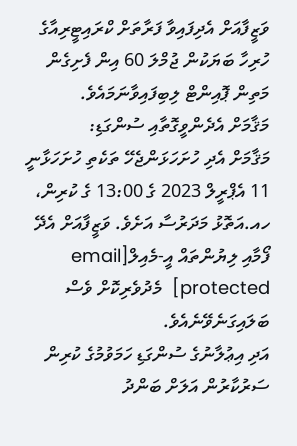ވަޒީފާއަށް އެދިފައިވާ ފަރާތަށް ކްރައިޓީރިއާގެ ހުރިހާ ބަޔަކުން ޖުމްލަ 60 އިން ފެށިގެން މަތިން ޕޮއިންޓް ލިބިފައިވާނަމައެވެ.
މަޤާމަށް އެދެންވީގޮތާއި ސުންގަޑި:
މަޤާމަށް އެދި ހުށަހަޅަންޖެހޭ ތަކެތި ހުށަހަޅާނީ 11 އެޕްރީލް 2023 ގެ 13:00 ގެ ކުރިން، ހއ.އަތޮޅު މަދަރުސާ އަށެވެ. ވަޒީފާއަށް އެދޭ ފޯމާއި ލިޔުންތައް އީ-މެއިލް[email protected]  މެދުވެރިކޮށް ވެސް ބަލައިގަނެވޭނެއެވެ.
އަދި އިޢުލާނުގެ ސުންގަޑި ހަމަވުމުގެ ކުރިން ސަރުކާރުން އަލަށް ބަންދު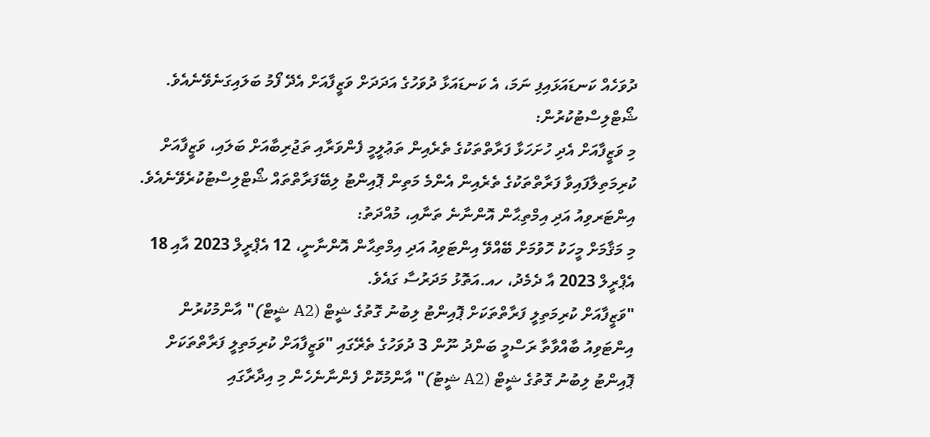ދުވަހެއް ކަނޑައަޅައިފި ނަމަ، އެ ކަނޑައަޅާ ދުވަހުގެ އަދަދަށް ވަޒީފާއަށް އެދޭ ފޯމު ބަލައިގަނެވޭނެއެވެ.
ޝޯޓްލިސްޓުކުރުން:
މި ވަޒީފާއަށް އެދި ހުށަހަޅާ ފަރާތްތަކުގެ ތެރެއިން ތަޢުލީމީ ފެންވަރާއި ތަޖުރިބާއަށް ބަލައި، ވަޒީފާއަށް ކުރިމަތިލާފައިވާ ފަރާތްތަކުގެ ތެރެއިން އެންމެ މަތިން ޕޮއިންޓު ލިބޭފަރާތްތައް ޝޯޓްލިސްޓުކުރެވޭނެއެވެ.
އިންޓަރވިއު އަދި އިމްތިޙާން އޮންނާނެ ތަނާއި، މުއްދަތު:
މި މަޤާމަށް މީހަކު ހޮވުމަށް ބޭއްވޭ އިންޓަވިއު އަދި އިމްތިޙާން އޮންނާނީ، 12 އެޕްރީލް 2023 އާއި 18 އެޕްރީލް 2023 އާ ދެމެދު، ހއ.އަތޮޅު މަދަރުސާ ގައެވެ.
"ވަޒީފާއަށް ކުރިމަތިލީ ފަރާތްތަކަށް ޕޮއިންޓު ލިބުނު ގޮތުގެ ޝީޓް (A2 ޝީޓް)" އާންމުކުރުން
އިންޓަވިއު ބާއްވާތާ ރަސްމީ ބަންދު ނޫން 3 ދުވަހުގެ ތެރޭގައި "ވަޒީފާއަށް ކުރިމަތިލީ ފަރާތްތަކަށް ޕޮއިންޓު ލިބުނު ގޮތުގެ ޝީޓް (A2 ޝީޓު)" އާންމުކޮށް ފެންނާނެހެން މި އިދާރާގައި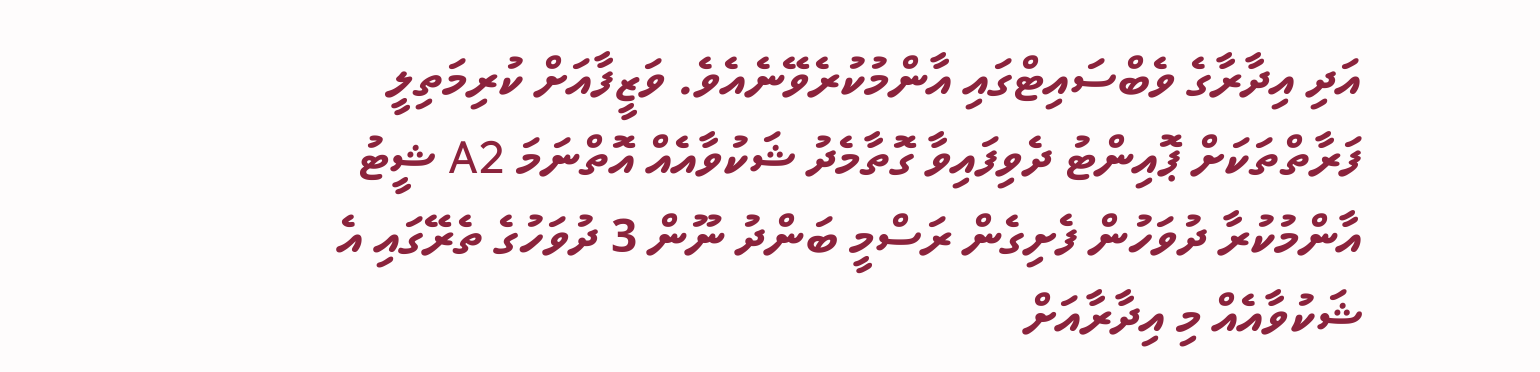އަދި އިދާރާގެ ވެބްސައިޓްގައި އާންމުކުރެވޭނެއެވެ. ވަޒީފާއަށް ކުރިމަތިލީ ފަރާތްތަކަށް ޕޮއިންޓު ދެވިފައިވާ ގޮތާމެދު ޝަކުވާއެއް އޮތްނަމަ A2 ޝީޓު އާންމުކުރާ ދުވަހުން ފެށިގެން ރަސްމީ ބަންދު ނޫން 3 ދުވަހުގެ ތެރޭގައި އެ ޝަކުވާއެއް މި އިދާރާއަށް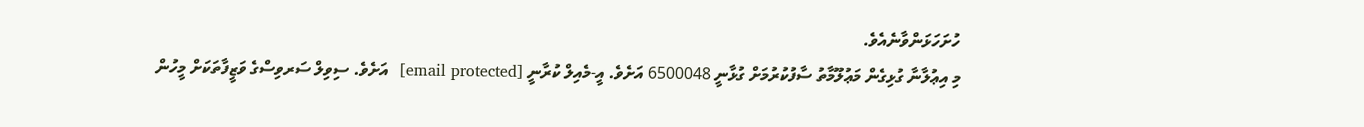ހުށަހަޅަންވާނެއެވެ.
މި އިޢުލާނާ ގުޅިގެން މަޢުލޫމާތު ސާފުކުރުމަށް ގުޅާނީ 6500048 އަށެވެ. އީ-މެއިލް ކުރާނީ [email protected]  އަށެވެ. ސިވިލް ސަރވިސްގެ ވަޒީފާތަކަށް މީހުން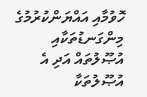ހޮވުމާއި އައްޔަންކުރުމުގެ މިންގަނޑުތަކާއި އުޞޫލުތައް އަދި އެ އުޞޫލުތަކާ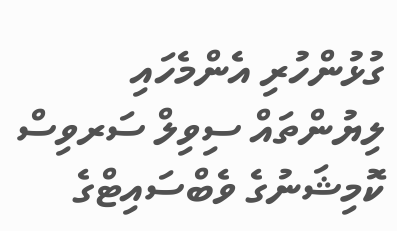ގުޅުންހުރި އެންމެހައި ލިޔުންތައް ސިވިލް ސަރވިސް ކޮމިޝަނުގެ ވެބްސައިޓްގެ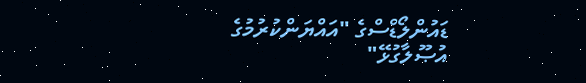ޑައުންލޯޑްސްގެ "އައްޔަންކުރުމުގެ އުޞޫލާގުޅޭ"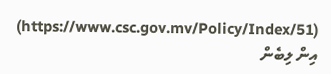(https://www.csc.gov.mv/Policy/Index/51) އިން ލިބެން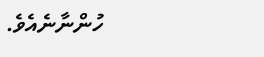ހުންނާނެއެވެ.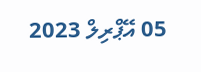05 އޭޕްރިލް 2023